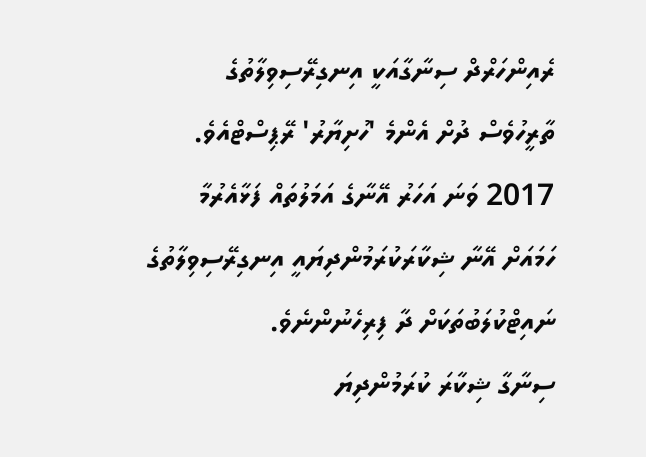ރެއިންހަރްދް ސިނާގާއަކީ އިނގިރޭސިވިލާތުގެ ތާރީހުވެސް ދުށް އެންމެ 'ހުށިޔާރު' ރޭޕިސްޓްއެވެ. 2017 ވަނަ އަހަރު އޭނާގެ އަމަލުތައް ފަޅާއެރުމާ ހަމައަށް އޭނާ ޝިކާރަކުރަމުންދިޔައީ އިނގިރޭސިވިލާތުގެ ނައިޓްކުލަބުތަކަށް ދާ ފިރިހެނުންނެވެ.
ސިނާގާ ޝިކާރަ ކުރަމުންދިޔަ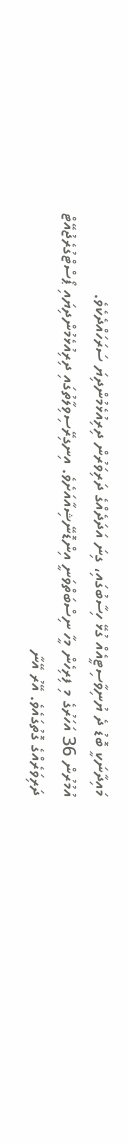މައިދާނަކީ ބޮޑު ދެ ޔުނިވާސިޓީއެއް ގުޅޭ ހިސާބުގައި، ގިނަ އަދަދެއްގެ ދަރިވަރުން ދިރިއުޅެމުންދިޔަ ސަރަހައްދެކެވެ.
އުމުރުން 36 އަހަރުގެ މި ފިރިހެން މީހާ ނިސްބަތްވަނީ އިންޑޮނޭޝިއާއަށެވެ. އިނގިރޭސިވިލާތުގައި ދިރިއުޅެމުންދިޔައި ޕޯސްޓްގުރެޖުއޭޓް ދަރިވަރެއްގެ ގޮތުގައެވެ. އޭރު އޭނާ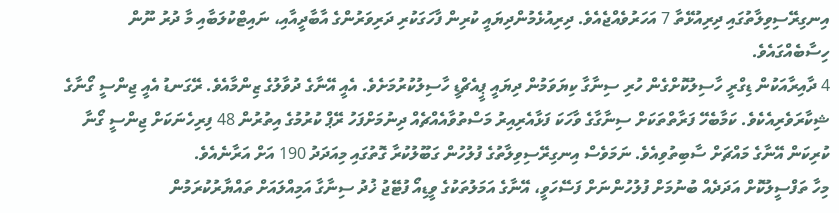އިނގިރޭސިވިލާތުގައި ދިރިއުޅޭތާ 7 އަހަރުވެއްޖެއެވެ. ދިރިއުޅެމުންދިޔައީ ކުރިން ފާހަގަކުރި ދަރިވަރުންގެ އާބާދީއާއި، ނައިޓްކުލަބާއި މާ ދުރު ނޫން ހިސާބެއްގައެވެ.
4 ދާއިރާއަކުން ޑިގްރީ ހާސިލުކޮށްގެން ހުރި ސިނާގާ ކިޔަވަމުން ދިޔައީ ޕީއެޗްޑީ ހާސިލުކުރުމަށެވެ. އެއީ އޭނާގެ ދުވާލުގެ ޒިންމާއެވެ. ރޭގަނޑު އެއީ ޖިންސީ ގޯނާގެ ޝިކާރަވެރިއެކެވެ. ކަމާބެހޭ ފަރާތްތަކަށް ސިނާގާގެ ވާހަކަ ފަޅާއެރިއިރު މަސްތުވާއެއްޗެއް ދިނުމަށްފަހު ރޭޕް ކުރުމުގެ އިތުރުން 48 ފިރިހެނަކަށް ޖިންސީ ގޯނާ ކުރިކަން އޭނާގެ މައްޗަށް ސާބިތުވިއެވެ. ނަމަވެސް އިނގިރޭސިވިލާތުގެ ފުލުހުން ގަބޫލުކުރާ ގޮތުގައި މިއަދަދު 190 އަށް އަރާނެއެވެ.
މިހާ ތަފްސީލުކޮށް އަދަދެއް ބުނުމަށް ފުލުހުންނަށް ފަސޭހަވީ، އޭނާގެ އަމަލުތަކުގެ ވީޑިއޯ ފުޓޭޖު ޚުދު ސިނާގާ އަމިއްލައަށް ތައްޔާރުކުރަމުން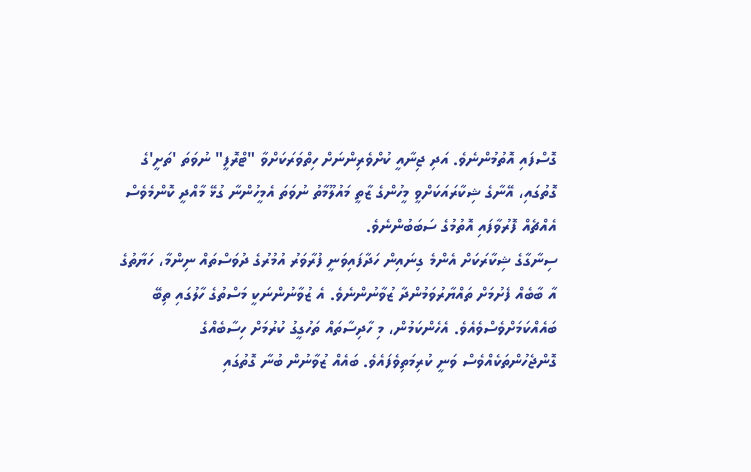ގޮސްފައި އޮތުމުންނެވެ. އަދި ޖިނާއީ ކުށްވެރިންނަށް ހިތްވަރަކަށްވާ "ޓްރޮފީ" ނުވަތަ 'ތަށީ'ގެ ގޮތުގައި، އޭނާގެ ޝިކާރައަކަށްވީ މީހުންގެ ޒާތީ މައުލޫމާތު ނުވަތަ އެމީހުންނާ ގުޅޭ މާއްދީ ކޮންމެވެސް އެއްޗެއް ފޮރުވާފައި އޮތުމުގެ ސަބަބުންނެވެ.
ސިނާގާގެ ޝިކާރަކަށް އެންމެ ގިނައިން ހަދާފައިވަނީ ފުރާވަރު އުމުރުގެ ދުވަސްތައް ނިންމާ، ހަޔާތުގެ އާ ބާބެއް ފެށުމަށް ތައްޔާރުވަމުންދާ ޒުވާނުންނެވެ. އެ ޒުވާނުންނަކީ މަސްތުގެ ހާލުގައި ތިބޭ ބައެއްކަމަށްވެސްވެއެވެ. އެހެންކަމުން، މި ހާދިސާތައް ތަހުގީގު ކުރުމަށް ހިސާބެއްގެ ގޮންޖެހުންތަކެއްވެސް ވަނީ ކުރިމަތިވެފައެވެ. ބައެއް ޒުވާނުން ބުނާ ގޮތުގައި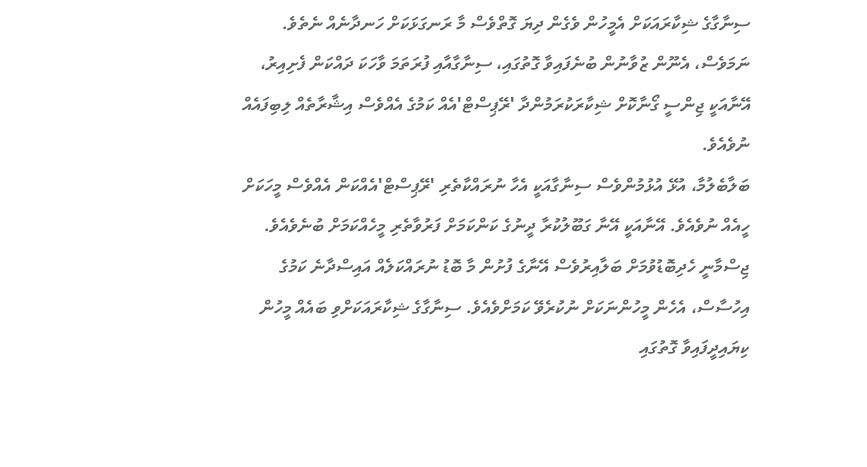ސިނާގާގެ ޝިކާރައަކަށް އެމީހުން ވެގެން ދިޔަ ގޮތްވެސް މާ ރަނގަޅަކަށް ހަނދާނެއް ނެތެވެ. ނަމަވެސް، އެނޫން ޒުވާނުން ބުނެފައިވާ ގޮތުގައި، ސިނާގާއާއި ފުރަތަމަ ވާހަކަ ދައްކަން ފެށިއިރު، އޭނާއަކީ ޖިންސީ ގޯނާކޮށް ޝިކާރަކުރަމުންދާ 'ރޭޕިސްޓް'އެއް ކަމުގެ އެއްވެސް އިޝާރާތެއް ލިބިފައެއް ނުވެއެވެ.
ބަލާބެލުމާ، އުޅޭ އުޅުމުންވެސް ސިނާގާއަކީ އެހާ ނުރައްކާތެރި 'ރޭޕިސްޓް'އެއްކަން އެއްވެސް މީހަކަށް ހީއެއް ނުވެއެވެ. އޭނާއަކީ އޭނާ ގަބޫލުކުރާ ދީނުގެ ކަންކަމަށް ފަރުވާތެރި މީހެއްކަމަށް ބުނެވެއެވެ. ޖިސްމާނީ ހެދިބޮޑުވުމަށް ބަލާއިރުވެސް އޭނާގެ ފުށުން މާ ބޮޑު ނުރައްކަލެއް އައިސްދާނެ ކަމުގެ އިހުސާސް، އެހެން މީހުންނަކަށް ނުކުރެވޭ ކަމަށްވެއެވެ. ސިނާގާގެ ޝިކާރައަކަށްވި ބައެއް މީހުން ކިޔައިދީފައިވާ ގޮތުގައި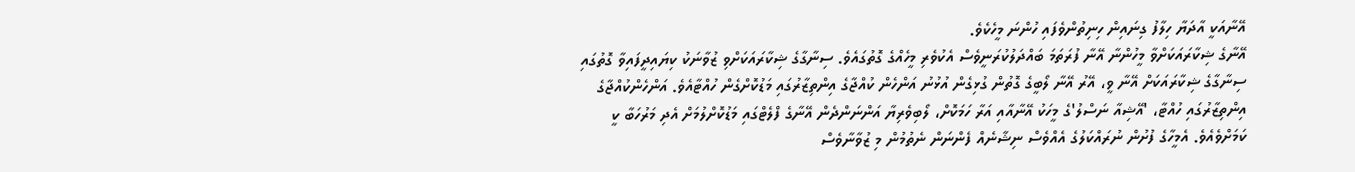އޭނާއަކީ އާދަޔާ ހިލާފު ގިނައިން ހިނިތުންވެފައި ހުންނަ މީހެކެވެ.
އޭނާގެ ޝިކާރައަކަށްވާ މީހުންނާ އޭނާ ފުރަތަމަ ބައްދަލުކުރަނީވެސް އެކުވެރި މީހެއްގެ ގޮތުގައެވެ. ސިނާގާގެ ޝިކާރައަކަށްވި ޒުވާނަކު ކިޔައިދީފައިވާ ގޮތުގައި ސިނާގާގެ ޝިކާރައަކަށް އޭނާ ވީ، އޭރު އޭނާ ލޯބީގެ ގޮތުން ގުޅިގެން އުޅުނު އަންހެން ކުއްޖާގެ އިންތިޒާރުގައި މަޑުކޮށްގެން ހުއްޓާއެވެ. އަންހެންކުއްޖާގެ އިންތިޒާރުގައި ހުއްޓާ، 'އޭޝިއާ ނަސްލު'ގެ މީހަކު އޭނާއާއި އަރާ ހަމަކޮށް، ލޯބިވެރިޔާ އަންނަންދެން އޭނާގެ ފްލެޓްގައި މަޑުކޮށްލުމަށް އެދި މަރުހަބާ ކީ ކަމަށްވެއެވެ. އެމީހާގެ ފުށުން ނުރައްކަލުގެ އެއްވެސް ނިޝާނެއް ފެންނަން ނެތުމުން މި ޒުވާނާވެސް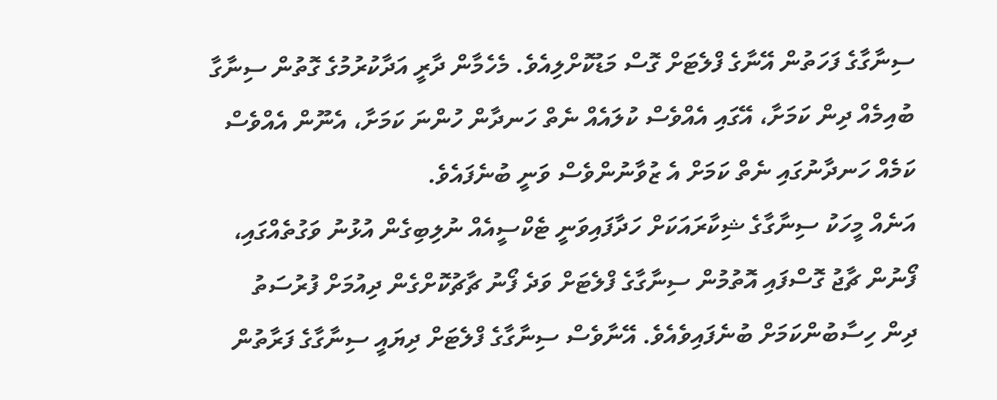ސިނާގާގެ ފަހަތުން އޭނާގެ ފްލެޓަށް ގޮސް މަޑުކޮށްލިއެވެ. މެހެމާން ދާރީ އަދާކުރުމުގެ ގޮތުން ސިނާގާ ބުއިމެއް ދިން ކަމަށާ، އޭގައި އެއްވެސް ކުލައެއް ނެތް ހަނދާން ހުންނަ ކަމަށާ، އެނޫން އެއްވެސް ކަމެއް ހަނދާނުގައި ނެތް ކަމަށް އެ ޒުވާނުންވެސް ވަނީ ބުނެފައެވެ.
އަނެއް މީހަކު ސިނާގާގެ ޝިކާރައަކަށް ހަދާފައިވަނީ ޓެކްސީއެއް ނުލިބިގެން އުޅުނު ވަގުތެއްގައި، ފޯނުން ޗާޖު ގޮސްފައި އޮތުމުން ސިނާގާގެ ފްލެޓަށް ވަދެ ފޯނު ޗާޗުކޮށްގެން ދިއުމަށް ފުރުސަތު ދިން ހިސާބުންކަމަށް ބުނެފައިވެއެވެ. އޭނާވެސް ސިނާގާގެ ފްލެޓަށް ދިޔައީ ސިނާގާގެ ފަރާތުން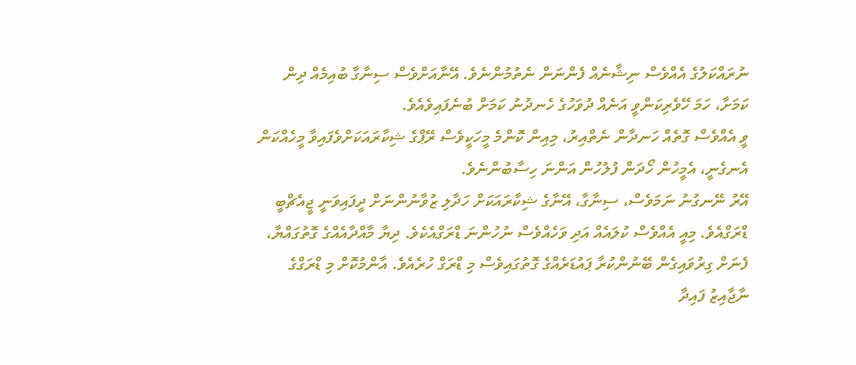ނުރައްކަލުގެ އެއްވެސް ނިޝާނެއް ފެންނަން ނެތުމުންނެވެ. އޭނާއަށްވެސް ސިނާގާ ބުއިމެއް ދިން ކަމަށާ، ހަމަ ހޭވެރިކަންވީ އަނެއް ދުވަހުގެ ހެނދުނު ކަމަށް ބުނެފައިވެއެވެ.
ވީ އެއްވެސް ގޮތެއް ހަނދާން ނެތްއިރު، މިއިން ކޮންމެ މީހަކީވެސް ރޭޕްގެ ޝިކާރައަކަށްވެފައިވާ މީހެއްކަން އެނގެނީ، އެމީހުން ހޯދަން ފުލުހުން އަންނަ ހިސާބުންނެވެ.
އޭރު ނޭނގުނު ނަމަވެސް، ސިނާގާ، އޭނާގެ ޝިކާރައަކަށް ހަދާލި ޒުވާނުންނަށް ދީފައިވަނީ ޖީއެޗްބީ ޑްރަގްއެވެ. މިއީ އެއްވެސް ކުލައެއް އަދި ވަހެއްވެސް ނުހުންނަ ޑްރަގްއެކެވެ. ދިޔާ މާއްދާއެއްގެ ގޮތުގައްޔާ، ފެނަށް ގިރުވައިގެން ބޭނުންކުރާ ޕައުޑަރެއްގެ ގޮތުގައިވެސް މި ޑްރަގް ހުރެއެވެ. އާންމުކޮށް މި ޑްރަގްގެ ނާޖާއިޒު ފައިދާ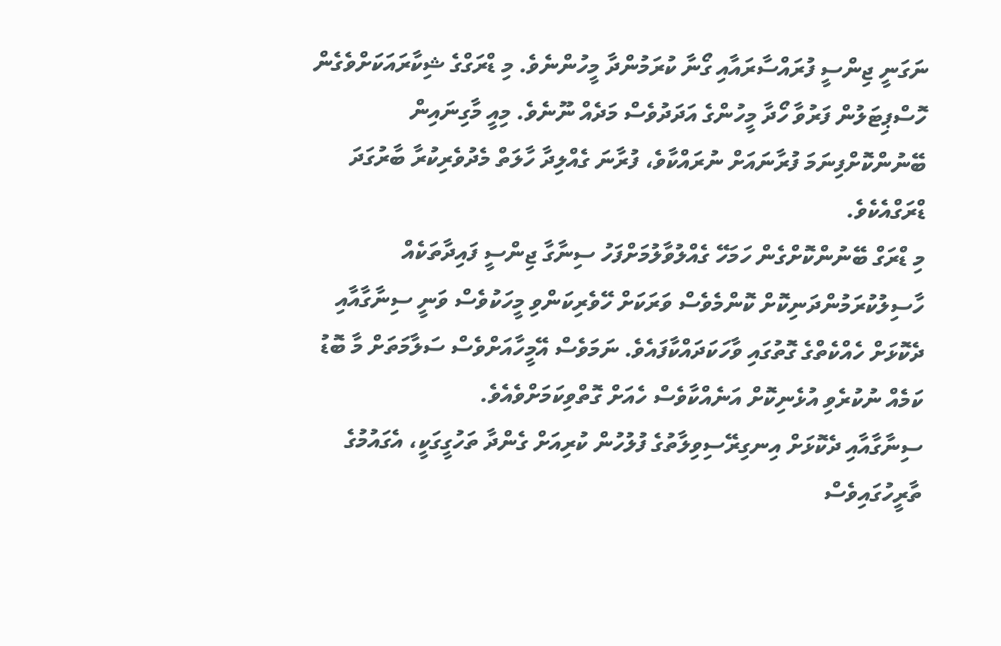ނަގަނީ ޖިންސީ ފުރައްސާރައާއި ގޯނާ ކުރަމުންދާ މީހުންނެވެ. މި ޑްރަގްގެ ޝިކާރައަކަށްވެގެން ހޮސްޕިޓަލުން ފަރުވާ ހޯދާ މީހުންގެ އަދަދުވެސް މަދެއް ނޫނެވެ. މިއީ މާގިނައިން ބޭނުންކޮށްފިނަމަ ފުރާނައަށް ނުރައްކާވެ، ފުރާނަ ގެއްލިދާ ހާލަތް މެދުވެރިކުރާ ބާރުގަދަ ޑްރަގްއެކެވެ.
މި ޑްރަގް ބޭނުންކޮށްގެން ހަމަހޭ ގެއްލުވާލުމަށްފަހު ސިނާގާ ޖިންސީ ފައިދާތަކެއް ހާސިލުކުރަމުންދަނިކޮށް ކޮންމެވެސް ވަރަކަށް ހޭވެރިކަންވި މީހަކުވެސް ވަނީ ސިނާގާއާއި ދެކޮޅަށް ހެއްކެތްގެ ގޮތުގައި ވާހަކަދައްކާފައެވެ. ނަމަވެސް އޭމީހާއަށްވެސް ސަލާމަތަށް މާ ބޮޑު ކަމެއް ނުކުރެވި އުޅެނިކޮށް އަނެއްކާވެސް ހެއަށް ގޮތްވިކަމަށްވެއެވެ.
ސިނާގާއާއި ދެކޮޅަށް އިނގިރޭސިވިލާތުގެ ފުލުހުން ކުރިއަށް ގެންދާ ތަހުގީގަކީ، އެގައުމުގެ ތާރީހުގައިވެސް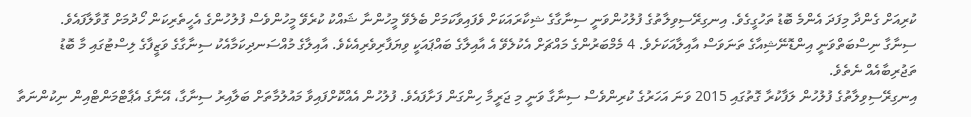ކުރިއަށް ގެންދާ މިފަދަ އެންމެ ބޮޑު ތަހުގީގެވެ. އިނގިރޭސިވިލާތުގެ ފުލުހުންވަނީ ސިނާގާގެ ޝިކާރައަކަށް ވެފައިވާކަމަށް ބެލެވޭ މީހުންނާ ޝައްކު ކުރެވޭ މީހުންވެސް ފުލުހުންގެ އެހީތެރިކަން ހޯދުމަށް ގޮވާލާފައެވެ.
ސިނާގާ ނިސްބަތްވަނީ އިންޑޮނޭޝިއާގެ ތަނަވަސް އާއިލާއަކަށެވެ. 4 މެމްބަރުންގެ މައްޗަށް އެކުލެވޭ އެ އާއިލާގެ ބައްޕައަކީ ވިޔަފާރިވެރިއެކެވެ. އާއިލާގެ މުއްސަނދިކަމާއެކު ސިނާގާގެ ވަޒީފާގެ ލިސްޓުގައި މާ ބޮޑު ތަޖުރިބާއެއް ނެތެވެ.
އިނގިރޭސިވިލާތުގެ ފުލުހުން ލަފާކުރާ ގޮތުގައި 2015 ވަނަ އަހަރުގެ ކުރިންވެސް ސިނާގާ ވަނީ މި ޖަރީމާ ހިންގަން ފަށާފައެވެ. ފުލުހުން އެއްކޮށްފައިވާ މައުލުމާތަށް ބަލާއިރު ސިނާގާ، އޭނާގެ އެޕާޓްމަންޓްއިން ނިކުންނަތާ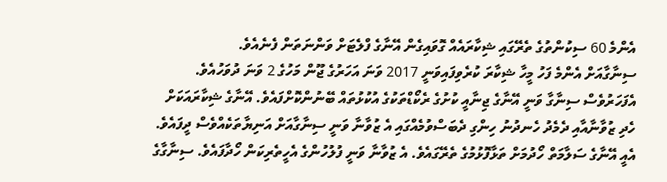އެންމެ 60 ސިކުންތުގެ ތެރޭގައި ޝިކާރައެއް ގޮވައިގެން އޭނާގެ ފްލެޓަށް ވަންނަތަން ފެނެއެވެ.
ސިނާގާއަށް އެންމެ ފަހު މީހާ ޝިކާރަ ކުރެވިފައިވަނީ 2017 ވަނަ އަހަރުގެ ޖޫން މަހުގެ 2 ވަނަ ދުވަހުއެވެ. އެފަހަރުވެސް ސިނާގާ ވަނީ އޭނާގެ ޖިނާއީ ކުށުގެ ރެކޯޑްތަކުގެ އުކުޅުތައް ބޭނުންކޮށްފައެވެ. އޭނާގެ ޝިކާރައަކަށް ހެދި ޒުވާނާއާއި ދެމެދު ހެނދުނު ހިންގި ދެބަސްވުމެއްގައި އެ ޒުވާނާ ވަނީ ސިނާގާއަށް އަނިޔާތަކެއްވެސް ދީފައެވެ. އެއީ އޭނާގެ ސަލާމަތް ހޯދުމަށް ތަޅާފޮޅުމުގެ ތެރޭގައެވެ. އެ ޒުވާނާ ވަނީ ފުލުހުންގެ އެހީތެރިކަން ހޯދާފައެވެ. ސިނާގާގެ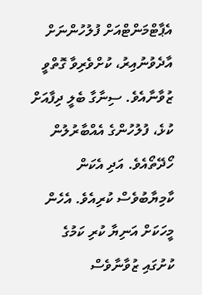އެޕާޓްމަންޓްއަށް ފުލުހުންނަށް އާދެވުނުއިރު، ކުށްވެރިވާ ގޮތްވީ ޒުވާނާއެވެ. ސިނާގާ ބެލީ ދިފާއަށް ކުޅެ، ފުލުހުންގެ އެއްބާރުލުން ހޯދޭތޯއެވެ. އަދި އެކަން ކާމިޔާބުވެސް ކުރިއެވެ. އެހެން މީހަކަށް އަނިޔާ ކުރި ކަމުގެ ކުށުގައި ޒުވާނާވެސް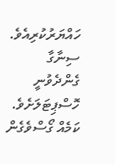ހައްޔަރުކުރިއެވެ.
ސިނާގާ ގެންދެވުނީ ހޮސްޕިޓަލަށެވެ. ކަމެއް ގޯސްވެގެން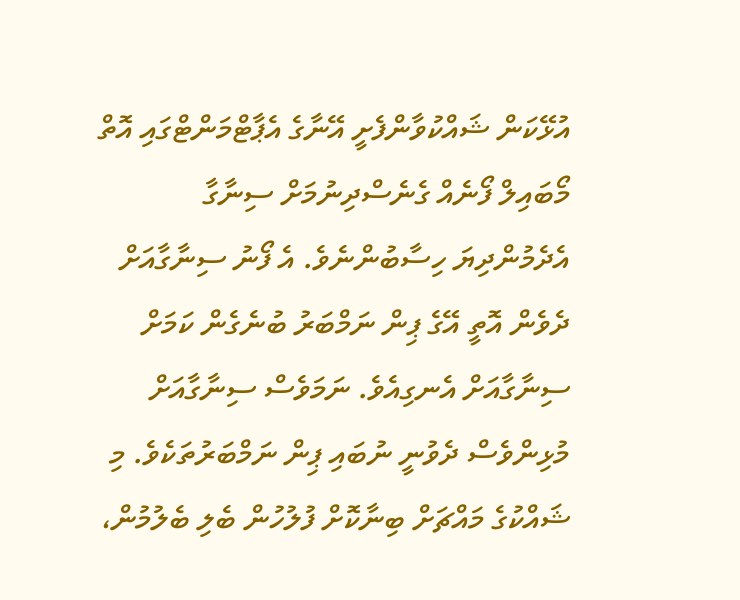އުޅޭކަން ޝައްކުވާންފެށީ އޭނާގެ އެޕާޓްމަންޓްގައި އޮތް މޯބައިލް ފޯނެއް ގެނެސްދިނުމަށް ސިނާގާ އެދެމުންދިޔަ ހިސާބުންނެވެ. އެ ފޯނު ސިނާގާއަށް ދެވެން އޮތީ އޭގެ ޕިން ނަމްބަރު ބުނެގެން ކަމަށް ސިނާގާއަށް އެނގިއެވެ. ނަމަވެސް ސިނާގާއަށް މުޅިންވެސް ދެވުނީ ނުބައި ޕިން ނަމްބަރުތަކެވެ. މި ޝައްކުގެ މައްޗަށް ބިނާކޮށް ފުލުހުން ބެލި ބެލުމުން،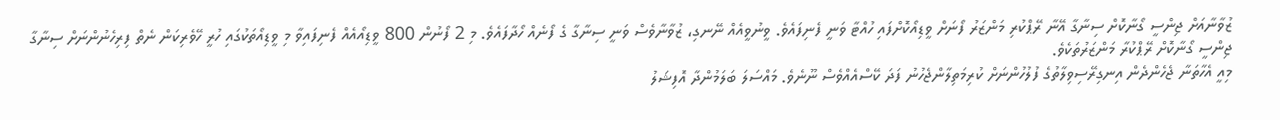ޒުވާނާއަށް ޖިންސީ ގޯނާކޮށް ސިނާގާ އޭނާ ރޭޕްކުރި މަންޒަރު ފޯނަށް ވީޑިއޯކޮށްފައި ހުއްޓާ ވަނީ ފެނިފައެވެ. ވީނުވީއެއް ނޭނގި، ޒުވާނާވެސް ވަނީ ސިނާގާ ގެ ފޯނެއް ހޯދާފައެވެ. މި 2 ފޯނުން 800 ވީޑިއޯއެއް ފެނިފައިވާ މި ވީޑިއޯތަކުގައި ހުރީ ހޭވެރިކަން ނެތް ފިރިހެނުންނަށް ސިނާގާ ޖިންސީ ގޯނާކޮށް ރޭޕްކުރާ މަންޒަރުތަކެވެ.
މިއީ އެހާތަނާ ޖެހެންދެން އިނގިރޭސިވިލާތުގެ ފުލުހުންނަށް ކުރިމަތިލާންޖެހުނު ފަދަ ކޭސްއެއްވެސް ނޫނެވެ. މައްސަލަ ބަލަމުންދާ އޮފިޝަލު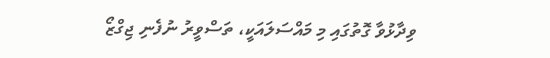ވިދާޅުވާ ގޮތުގައި މި މައްސަލައަކީ، ތަސްވީރު ނުފެނި ޖިގްޒޯ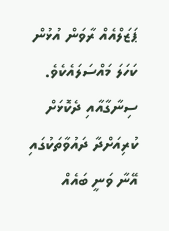ޕަޒަލްއެއް ރާވަން އުޅުން ކަހަލަ މައްސަލައެކެވެ.
ސިނާގާއާއި ދެކޮޅަށް ކުރިއަށްދާ ދައުވާތަކުގައި އޭނާ ވަނީ ބައެއް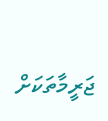ޖަރީމާތަކަށް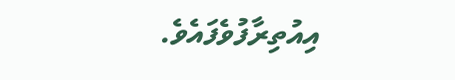އިއުތިރާފުވެފައެވެ.